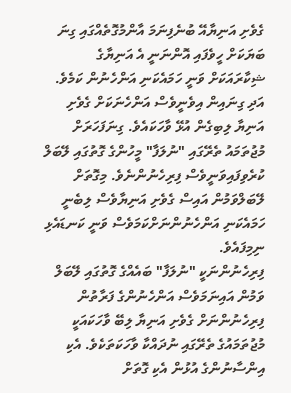ގެވެށި އަނިޔާއޭ ބުނެފިނަމަ އާންމުގޮތެއްގައި ގިނަ ބަޔަކަށް ހީވެފައި އޮންނަނީ އެ އަނިޔާގެ ޝިކާރައަކަށް ވަނީ ހަމައެކަނި އަންހެނުން ކަމެވެ. އަދި ގިނައިން އިވެނީވެސް އަންހެނަކަށް ގެވެށި އަނިޔާ ލިބިގެން އުޅޭ ވާހަކައެވެ. ގިނަފަހަރަށް މުޖުތަމައު ތެރޭގައި "ނުލަފާ" މީހުންގެ ގޮތުގައި ލޭބަލް ކުރެވިފައިވަނީވެސް ފިރިހެނުންނެވެ. މިގޮތަށް ލޭބަލްވަމުން އައިސް ގެވެށި އަނިޔާވެސް ލިބެނީ ހަމައެކަނި އަންހެނުންނަށްކަމަވެސް ވަނީ ކަނޑައެޅި ނިމިފައެވެ.
ފިރިހެނުންނަކީ "ނުލަފާ" ބައެއްގެ ގޮތުގައި ލޭބަލް ވަމުން އައިނަމަވެސް އަންހެނުންގެ ފަރާތުން ފިރިހެނުންނަށް ގެވެށި އަނިޔާ ލިބޭ ވާހަކައަކީ މުޖުތަމައުގެ ތެރޭގައި ނުދައްކާ ވާހަކަތަކެވެ. އެކި އިންސާނުންގެ އުޅުން އެކި ގޮތަށް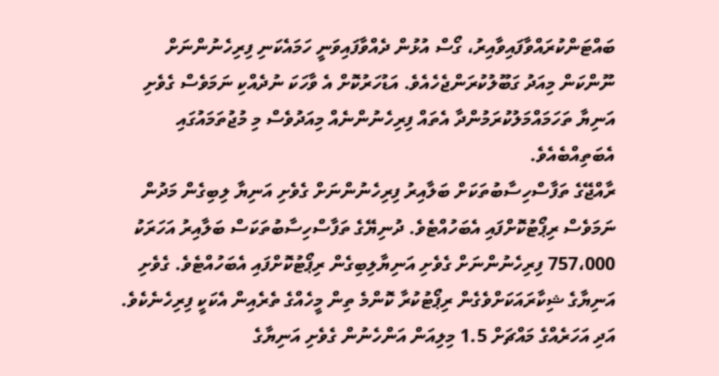ބައްޓަންކުރައްވާފައިވާއިރު، ގޯސް އުޅުން ދެއްވާފައިވަނީ ހަމައެކަނި ފިރިހެނުންނަށް ނޫންކަން މިއަދު ގަބޫލުކުރަންޖެހެއެވެ. އަޑުހަރުކޮށް އެ ވާހަކަ ނުދެއްކި ނަމަވެސް ގެވެށި އަނިޔާ ތަހަމައްމަލުކުރަމުންދާ އެތައް ފިރިހެނުންނެއް މިއަދުވެސް މި މުޖުތަމައުގައި އެބަތިއްބެއެވެ.
ރާއްޖޭގެ ތަފާސްހިސާބުތަކަށް ބަލާއިރު ފިރިހެނުންނަށް ގެވެށި އަނިޔާ ލިބިގެން މަދުން ނަމަވެސް ރިޕޯޓުކޮށްފައި އެބަހުއްޓެވެ. ދުނިޔޭގެ ތަފާސްހިސާބުތަކަސް ބަލާއިރު އަހަރަކު 757،000 ފިރިހެނުންނަށް ގެވެށި އަނިޔާލިބިގެން ރިޕޯޓުކޮށްފައި އެބަހުއްޓެވެ. ގެވެށި އަނިޔާގެ ޝިކާރައަކަށްވެގެން ރިޕޯޓުކުރާ ކޮންމެ ތިން މީހެއްގެ ތެރެއިން އެކަކީ ފިރިހެނެކެވެ. އަދި އަހަރެއްގެ މައްޗަށް 1.5 މިލިއަން އަންހެނުން ގެވެށި އަނިޔާގެ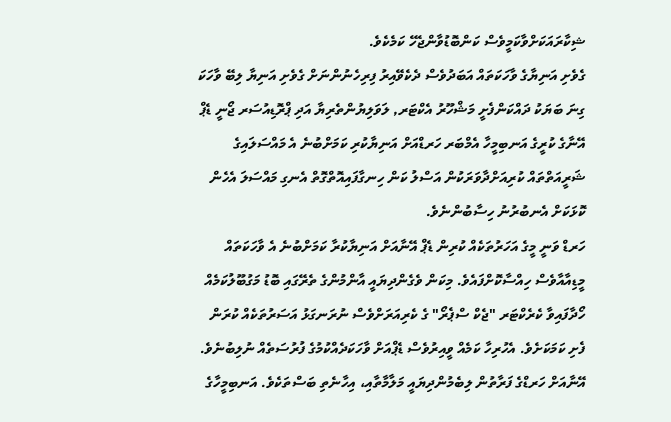ޝިކާރައަކަށްވާކަމީވެސް ކަންބޮޑުވާންޖެހޭ ކަމެކެވެ.
ގެވެށި އަނިޔާގެ ވާހަކަތައް އަބަދުވެސް ދެކެވޭއިރު ފިރިހެނުންނަށް ގެވެށި އަނިޔާ ލިބޭ ވާހަކަ ގިނަ ބަޔަކު ދައްކަންފެށީ މަޝްހޫރު އެކްޓަރ, ލަވަލިޔުންތެރިޔާ އަދި ޕްރޮޑިއުސަރ ޖޯނީ ޑެޕް އޭނާގެ ކުރީގެ އަނބިމީހާ އެމްބަރ ހަރޑްއަށް އަނިޔާކުރި ކަމަށްބުނެ އެ މައްސަލައިގެ ޝަރީއަތްތައް ކުރިއަށްދާވަރަކުން އަސްލު ކަން ހިނގާފައިއޮތްގޮތް އެނގި މައްސަލަ އެހެން ކޮޅަކަށް އެނބުރުނު ހިސާބުންނެވެ.
ހަރޑް ވަނީ މީގެ އަހަރުތަކެއް ކުރިން ޑެޕް އޭނާއަށް އަނިޔާކުރާ ކަމަށްބުނެ އެ ވާހަކަތައް މީޑިއާއާވެސް ހިއްސާކޮށްފައެވެ. މިކަން ވެގެންދިޔައީ އާންމުންގެ ތެރޭގައި ބޮޑު މަގުބޫލުކަމެއް ހޯދާފައިވާ ކެރެކްޓަރ "ޖެކް ސްޕެރޯ" ގެ ކެރިއަރަށްވެސް ނުރަނގަޅު އަސަރުތަކެއް ކުރަން ފެށި ކަމަކަށެވެ. އެހުރިހާ ކަމެއް ވީއިރުވެސް ޑެޕްއަށް ވާހަކަދެއްކުމުގެ ފުރުސަތެއް ނުލިބުނެވެ. އޭނާއަށް ހަރޑްގެ ފަރާތުން ލިބެމުންދިޔައީ މަލާމާތާއި، އިހާނެތި ބަސްތަކެވެ. އަނބިމީހާގެ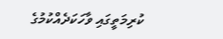ކުރިމަތީގައި ވާހަކަދެއްކުމުގެ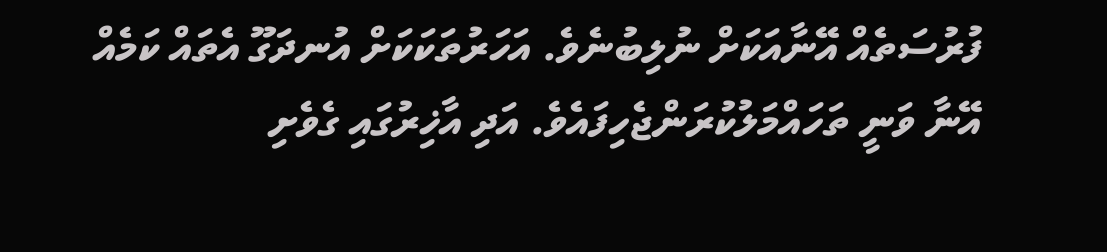ފުރުސަތެއް އޭނާއަކަށް ނުލިބުނެވެ. އަހަރުތަކަކަށް އުނދަގޫ އެތައް ކަމެއް އޭނާ ވަނީ ތަހައްމަލުކުރަންޖެހިފައެވެ. އަދި އާޚިރުގައި ގެވެށި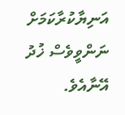އަނިޔާކުރާކަމަށް ނަންވީވެސް ޚުދު އޭނާއެވެ.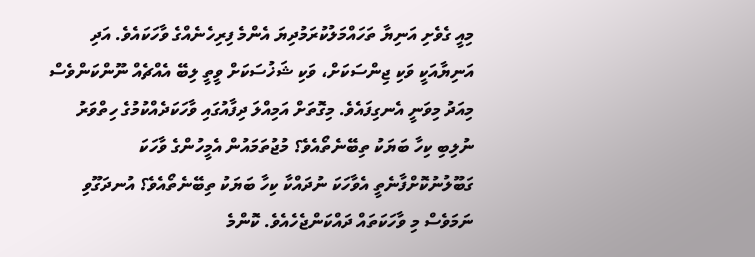މިއީ ގެވެށި އަނިޔާ ތަހައްމަލުކުރަމުދިޔަ އެންމެ ފިރިހެނެއްގެ ވާހަކައެވެ. އަދި އަނިޔާއަކީ ވަކި ޖިންސަކަށް، ވަކި ޝަޚުސަކަށް ވީތީ ލިބޭ އެއްޗެއް ނޫންކަންވެސް މިއަދު މިވަނީ އެނގިފައެވެ. މިގޮތަށް އަމިއްލަ ދިފާއުގައި ވާހަކަދެއްކުމުގެ ހިތްވަރު ނުލިބި ކިހާ ބަޔަކު ތިބޭނެތޯއެވެ؟ މުޖުތަމައުން އެމީހުންގެ ވާހަކަ ގަބޫލުނުކޮށްފާނެތީ އެވާހަކަ ނުދައްކާ ކިހާ ބަޔަކު ތިބޭނެތޯއެވެ؟ އުނދަގޫވި ނަމަވެސް މި ވާހަކަތައް ދައްކަންޖެހެއެވެ. ކޮންމެ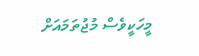މީހަކީވެސް މުޖުތަމައަށް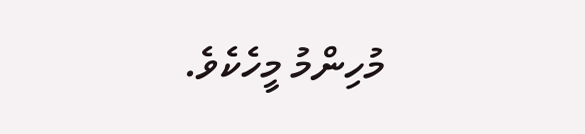މުހިންމު މީހެކެވެ.